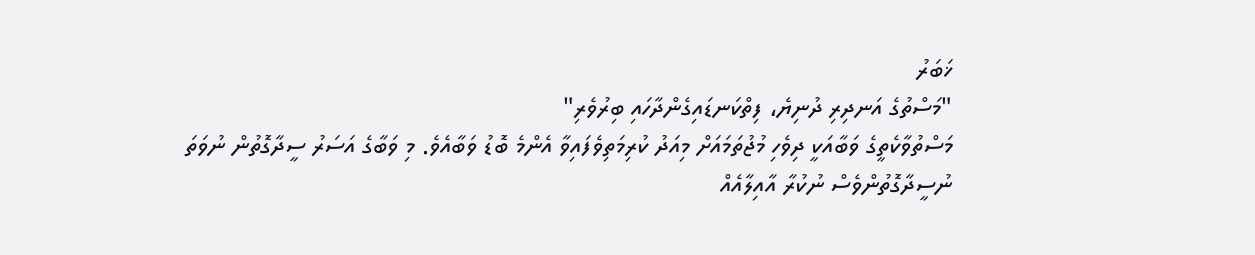ޚަބަރު
"މަސްތުގެ އަނދިރި ދުނިޔެ، ފިތްކަނޑައިގެންދާހައި ބިރުވެރި"
މަސްތުވާކެތީގެ ވަބާއަކީ ދިވެހި މުޖުތަމައަށް މިއަދު ކުރިމަތިވެފައިވާ އެންމެ ބޮޑު ވަބާއެވެ. މި ވަބާގެ އަސަރު ސީދާގޮތުން ނުވަތަ ނުސީދާގޮތުންވެސް ނުކުރާ އާއިލާއެއް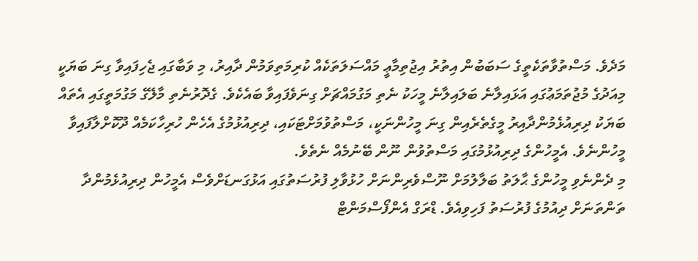މަދެވެ. މަސްތުވާތަކެތީގެ ސަބަބުން އިތުރު އިޖުތިމާޢީ މައްސަލަތަކެއް ކުރިމަތިވަމުން ދާއިރު، މި ވަބާގައި ޖެހިފައިވާ ގިނަ ބަޔަކީ މިއަދުގެ މުޖުތަމަޢުގައި އަޅައިލާނެ ބަލައިލާނެ މީހަކު ނެތި މަގުމައްޗަށް ގިނަވެފައިވާ ބައެކެވެ. ގެދޮރުނެތި މާލޭގެ މަގުމަތީގައި އެތައް ބަޔަކު ދިރިއުޅެމުންދާއިރު މީގެތެރެއިން ގިނަ މީހުންނަކީ، މަސްތުވުމަށްޓަކައި، ދިރިއުޅުމުގެ އެހެން ހުރިހާކަމެއް ދޫކޮށްލާފައިވާ މީހުންނެވެ. އެމީހުންގެ ދިރިއުޅުމުގައި މަސްތުވުން ނޫން ބޭނުމެއް ނެތެވެ.
މި ދެންނެވި މީހުންގެ ޙާލަތު ބަލާލުމަށް ނޫސްވެރިންނަށް ހުޅުވާލި ފުރުސަތުގައި އަޅުގަނޑަށްވެސް އެމީހުން ދިރިއުޅެމުންދާ ތަންތަނަށް ދިއުމުގެ ފުރުސަތު ފަހިވިއެވެ. ޑްރަގް އެންފޯސްމަންޓް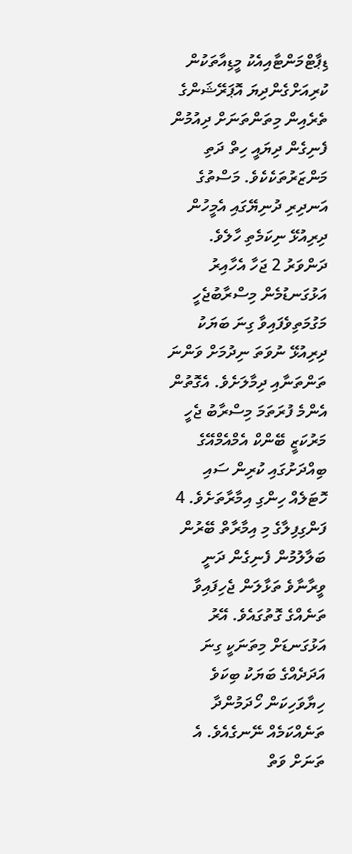ޑިޕާޓްމަންޓާއިއެކު މީޑިއާތަކުން ކުރިއަށްގެންދިޔަ އޮޕަރޭޝަންގެ ތެރެއިން މިތަންތަނަށް ދިއުމުން ފެނިގެން ދިޔައީ ހިތް ދަތި މަންޒަރުތަކެކެވެ. މަސްތުގެ އަނދިރި ދުނިޔޭގައި އެމީހުން ދިރިއުޅޭ ނިކަމެތި ހާލެވެ.
ދަންވަރު 2 ޖަހާ އެހާއިރު އަޅުގަނޑުމެން މިސްރާބުޖެހީ މަގުމަތިވެފައިވާ ގިނަ ބަޔަކު ދިރިއުޅޭ ނުވަތަ ނިދުމަށް ވަންނަ ތަންތަނާއި ދިމާލަށެވެ. އެގޮތުން އެންމެ ފުރަތަމަ މިސްރާބު ޖެހީ މަރުކަޒީ ބޭންކް އެމްއެމްއޭގެ ބިއްދަށުގައި ކުރިން ސައި ހޮޓަލެއް ހިންގި އިމާރާތަށެވެ. 4 ފަންގިފިލާގެ މި އިމާރާތް ބޭރުން ބަލާލުމުން ފެނިގެން ދަނީ ވީރާނާވެ ތަޅާލަން ޖެހިފައިވާ ތަނެއްގެ ގޮތުގައެވެ. އޭރު އަޅުގަނޑަށް މިތަނަކީ ގިނަ އަދަދެއްގެ ބަޔަކު ބިކަވެ ހިޔާވަހިކަން ހޯދަމުންދާ ތަނެއްކަމެއް ނޭނގެއެވެ. އެ ތަނަށް ވަތް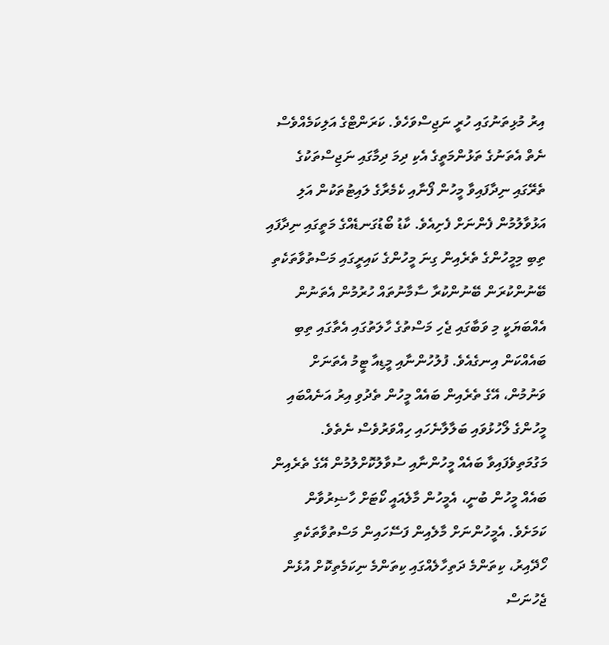އިރު މުޅިތަނުގައި ހުރީ ނަޖިސްވަހެވެ. ކަރަންޓްގެ އަލިކަމެއްވެސް ނެތް އެތަނުގެ ތަޅުންމަތީގެ އެކި ދިމަ ދިމާގައި ނަޖިސްތަކުގެ ތެރޭގައި ނިދާފައިވާ މީހުން ފޯނާއި ކެމެރާގެ ލައިޓުތަކުން އަލި އަޅުވާލުމުން ފެންނަށް ފެށިއެވެ. ކާޑު ބޯޑުގަނޑެއްގެ މަތީގައި ނިދާފައި ތިބި މިމީހުންގެ ތެރެއިން ގިނަ މީހުންގެ ކައިރީގައި މަސްތުވާތަކެތި ބޭނުންކުރަން ބޭނުންކުރާ ސާމާނުތައް ހުރުމުން އެތަނުން އެއްބަޔަކީ މި ވަބާގައި ޖެހި މަސްތުގެ ހާލަތުގައި އެތާގައި ތިބި ބައެއްކަން އިނގެއެވެ. ފުލުހުންނާއި މީޑިއާ ޓީމު އެތަނަށް ވަނުމުން، އޭގެ ތެރެއިން ބައެއް މީހުން ތެދުވި އިރު އަނެއްބައި މީހުންގެ ލޯހުޅުވައި ބަލާލާނެހައި ހިއްވަރުވެސް ނެތެވެ.
މަގުމަތިވެފައިވާ ބައެއް މީހުންނާއި ސުވާލުކޮށްލުމުން އޭގެ ތެރެއިން ބައެއް މީހުން ބުނީ، އެމީހުން މާލެއައީ ކޯޓަށް ހާޟިރުވާން ކަމަށެވެ. އެމީހުންނަށް މާލެއިން ފަސޭހައިން މަސްތުވާތަކެތި ހޯދޭއިރު، ކިތަންމެ ދަތިހާލެއްގައި ކިތަންމެ ނިކަމެތިކޮށް އުޅެން ޖެހުނަސް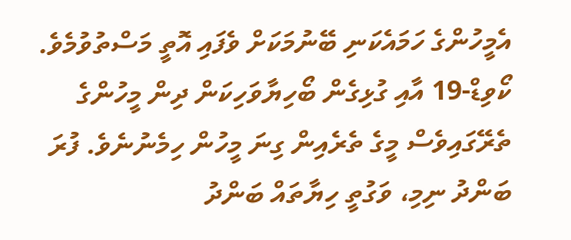އެމީހުންގެ ހަމައެކަނި ބޭނުމަކަށް ވެފައި އޮތީ މަސްތުވުމެވެ.
ކޯވިޑް-19 އާއި ގުޅިގެން ބޯހިޔާވަހިކަން ދިން މީހުންގެ ތެރޭގައިވެސް މީގެ ތެރެއިން ގިނަ މީހުން ހިމެނުނެވެ. ފުރަ ބަންދު ނިމި، ވަގުތީ ހިޔާތައް ބަންދު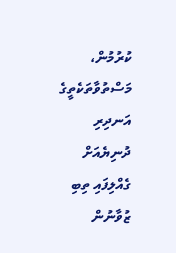ކުރުމުން، މަސްތުވާތަކެތީގެ އަނދިރި ދުނިޔެއަށް ގެއްލިފައި ތިބި ޒުވާނުން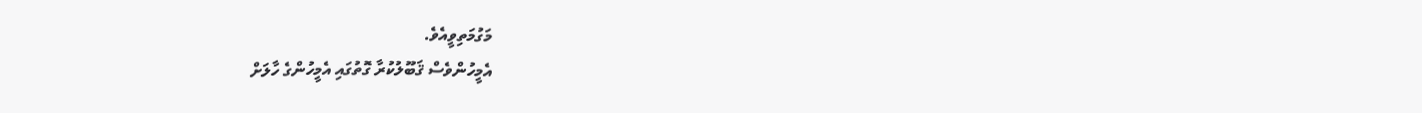މަގުމަތިވީއެވެ.
އެމީހުންވެސް ޤަބޫލުކުރާ ގޮތުގައި އެމީހުންގެ ހާލަށް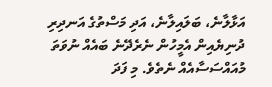އަޅާލާނެ، ބަލައިލާނެ، އަދި މަސްތުގެ އަނދިރި ދުނިޔެއިން އެމީހުން ނެރެދޭނެ ބައެއް ނުވަތަ މުއައްސަސާއެއް ނެތެވެ. މި ފަދަ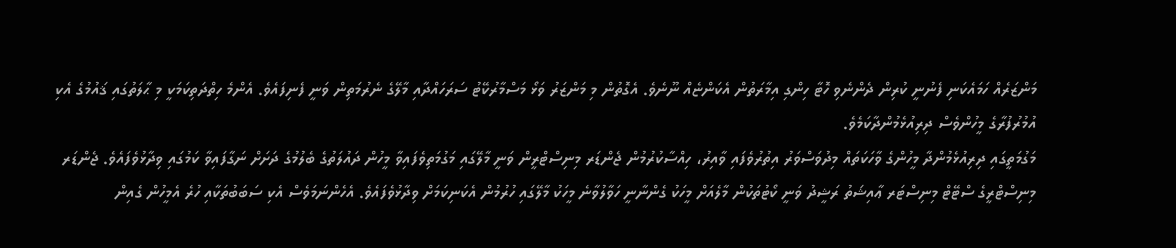މަންޒަރެއް ހަމައެކަނި ފެނުނީ ކުރިން ދެންނެވި ހޮޓާ ހިންގި އިމާރަތުން އެކަންޏެއް ނޫނެވެ. އެގޮތުން މި މަންޒަރު ވަޅޯ މަސްމާރުކޭޓު ސަރަހައްދާއި މާލޭގެ ނެރުމަތިން ވަނީ ފެނިފައެވެ. އެންމެ ހިތްދަތިކަމަކީ މި ޙާލަތުގައި ޤައުމުގެ އެކި އުމުރުފުރާގެ މީހުންވެސް ދިރިއުޅެމުންދާކަމެވެ.
މަގުމަތީގައި ދިރިއުޅެމުންދާ މީހުންގެ ވާހަކަތައް މިދުވަސްވަރު އިތުރުވެފައި ވާއިރު، ހިއްސާކުރުމުން ޖެންޑަރ މިނިސްޓްރީން ވަނީ މާލޭގައި މަގުމަތިވެފައިވާ މީހުން ދައުލަތުގެ ބެލުމުގެ ދަށަށް ނަގާފައިވާ ކަމުގައި ވިދާޅުވެފައެވެ. ޖެންޑަރ މިނިސްޓްރީގެ ސްޓޭޓް މިނިސްޓަރ ޢާއިޝަތު ރަޝީދު ވަނީ ކޯޓުތަކުން މާލެއަށް މީހަކު ގެންނާނީ ހަވާލުވާނެ މީހަކު މާލޭގައި ހުރުމުން އެކަނިކަމަށް ވިދާޅުވެފައެވެ. އެހެންނަމަވެސް އެކި ސަބަބުތަކާއި ހުރެ އެމީހުން ގެއިން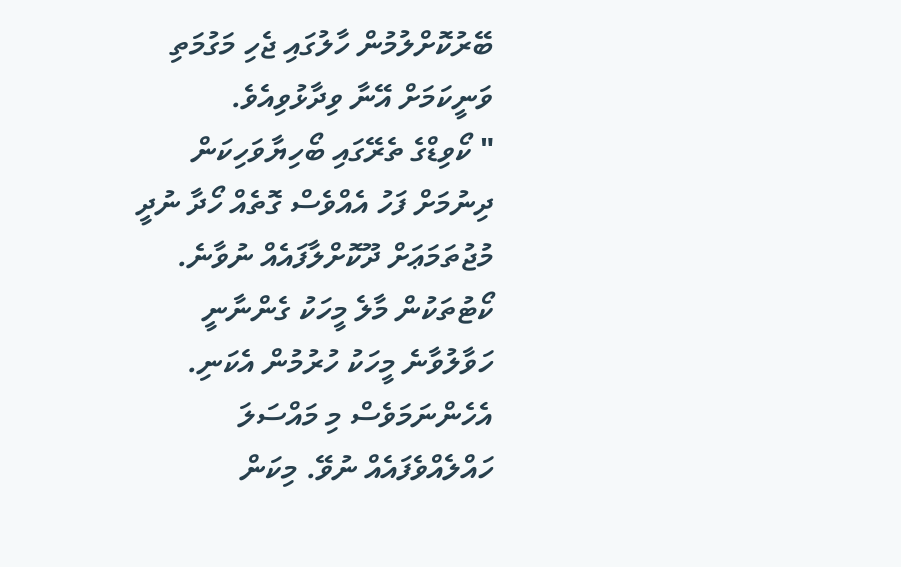ބޭރުކޮށްލުމުން ހާލުގައި ޖެހި މަގުމަތި ވަނީކަމަށް އޭނާ ވިދާޅުވިއެވެ.
" ކޯވިޑްގެ ތެރޭގައި ބޯހިޔާވަހިކަން ދިނުމަށް ފަހު އެއްވެސް ގޮތެއް ހޯދާ ނުދީ މުޖުތަމަޢަށް ދޫކޮށްލާފައެއް ނުވާނެ. ކޯޓުތަކުން މާލެ މީހަކު ގެންނާނީ ހަވާލުވާނެ މީހަކު ހުރުމުން އެކަނި. އެހެންނަމަވެސް މި މައްސަލަ ހައްލެއްވެފައެއް ނުވޭ. މިކަން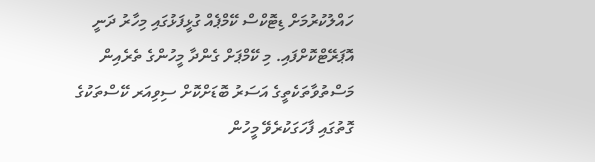ހައްލުކުރުމަށް ޑިޓޮކްސް ކޭމްޕެއް ގުޅީފަޅުގައި މިހާރު ދަނީ އޮޕަރޭޓްކޮށްފައި. މި ކޭމްޕަށް ގެންދާ މީހުންގެ ތެރެއިން މަސްތުވާތަކެތީގެ އަސަރު ބޮޑަށްކޮށް ސިވިއަރ ކޭސްތަކުގެ ގޮތުގައި ފާހަގަކުރެވޭ މީހުން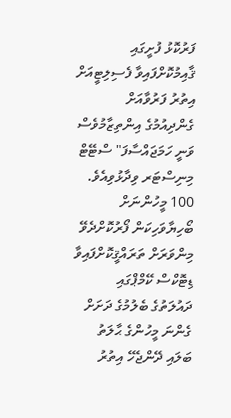ފަރުކޮޅު ފުށީގައި ޤާއިމުކޮށްފައިވާ ފެސިލިޓީއަށް އިތުރު ފަރުވާއަށް ގެންދިއުމުގެ އިންތިޒާމުވެސް ވަނީ ހަމަޖައްސާފަ" ސްޓޭޓް މިނިސްޓަރ ވިދާޅުވިއެވެ.
100 މީހުންނަށް ބޯހިޔާވަހިކަން ފޯރުކޮށްދެވޭ މިންވަރަށް ތަރައްޤީކޮށްފައިވާ ޑިޓޮކްސް ކޭމްޕްގައި ދައުލަތުގެ ބެލުމުގެ ދަށަށް ގެންނަ މީހުންގެ ޙާލަތު ބަލައި ދޭންޖެހޭ އިތުރު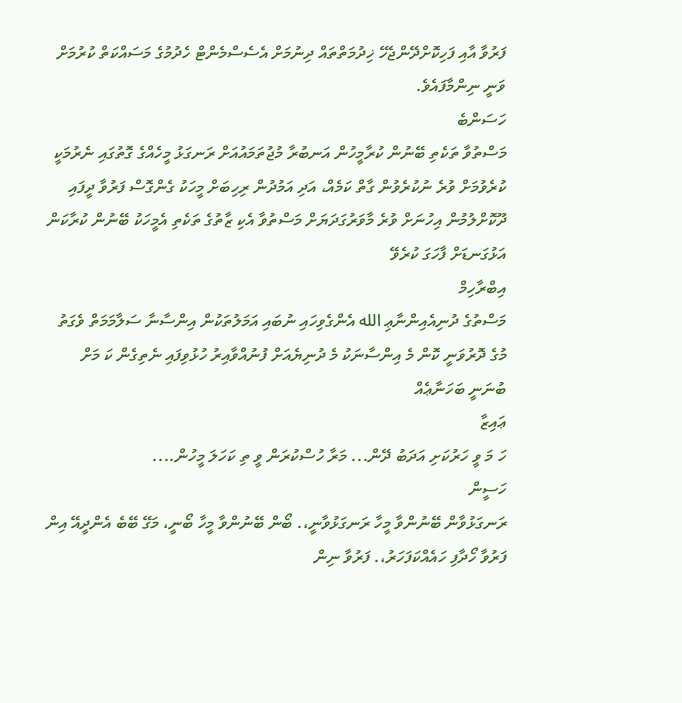ފަރުވާ އާއި ފަހިކޮށްދޭންޖެހޭ ޚިދުމަތްތައް ދިނުމަށް އެސެސްމެންޓް ހެދުމުގެ މަސައްކަތް ކުރުމަށް ވަނީ ނިންމާފައެވެ.
ހަސަންބެ
މަސްތުވާ ތަކެތި ބޭނުން ކުރާމީހުން އަނބުރާ މުޖުތަމައުއަށް ރަނގަޅު މީހެއްގެ ގޮތުގައި ނެރުމަކީ ކުރެވުމަށް ވުރެ ނުކުރެވުން ގާތް ކަމެއް، އަދި އަމުދުން ރިހިބަށް މީހަކު ގެންގޮސް ފަރުވާ ދީފައި ދޫކޮށްލުމުން އިހުނަށް ވުރެ މާވަރުގަދަޔަށް މަސްތުވާ އެކި ޒާތުގެ ތަކެތި އެމީހަކު ބޭނުން ކުރާކަން އަޅުގަނޑަށް ފާހަގަ ކުރެވޭ
އިބްރާހިމް
މަސްތުގެ ދުނިއެއިންނާޢި الله އެންގެވިހައި ނުބައި އަމަލުތަކުން އިންސާނާ ސަލާމަމަތް ވެގަތު މުގެ ދޮރުވަނީ ކޮން މެ އިންސާނަކު މެ ދުނިޔެއަށް ފުނުއްވާއިރު ހުޅުވިފައި ނެތިގެން ކަ މަށް ބުނަނީ ބަހަނާޢެއް
ޢައިޒާ
ހަ މަ ވީ ހަރުކަށި އަދަބު ދޭން... މަރާ ހުސްކުރަން ވީ ތި ކަހަލަ މީހުން....
ހަސީން
ރަނގަޅުވާން ބޭނުންވާ މީހާ ރަނގަޅުވާނީ،. ބޯން ބޭނުންވާ މީހާ ބޯނީ، މަގޭ ބޭބެ އެންދީއޭ އިން ފަރުވާ ހޯދާފި ހައެއްކަފަހަރު،. ފަރުވާ ނިން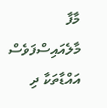މާފާ މާލެއައިސްފަވެސް އައްޑާތަކާ ދި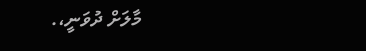މާލަށް ދުވަނީ،.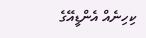ކިހިނެއް އެންޑީއޭގެ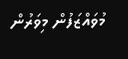މުވައްޒަފުން މިވަރުން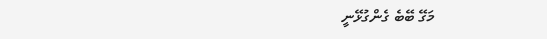މަގޭ ބޭބެ ގެންގުޅޭނީ